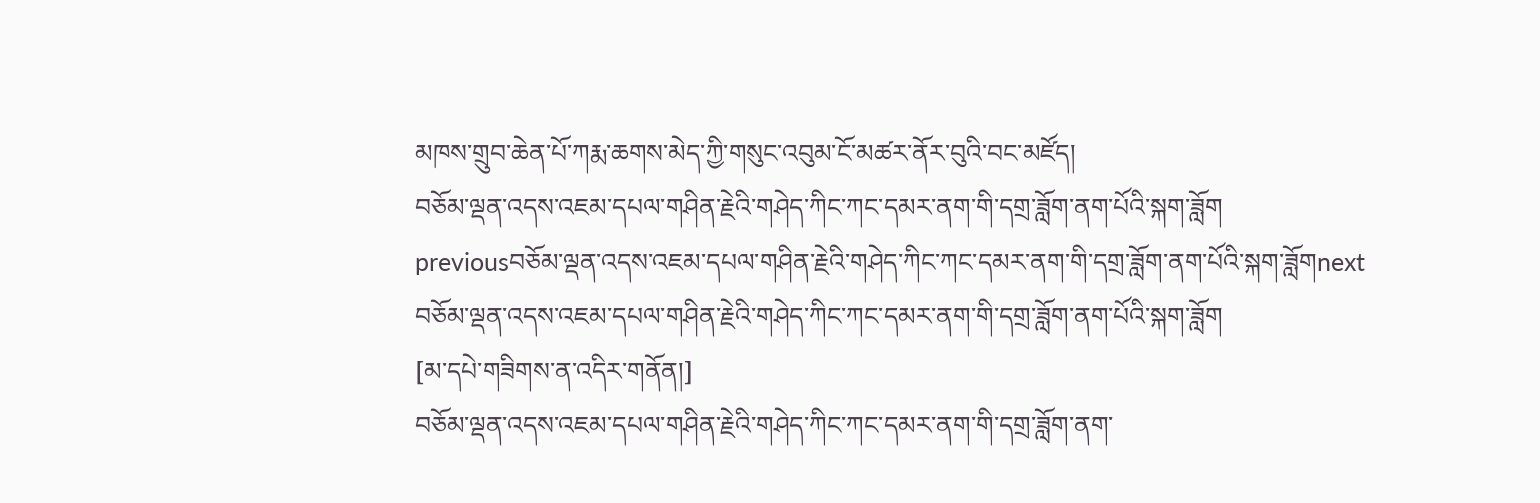མཁས་གྲུབ་ཆེན་པོ་ཀརྨ་ཆགས་མེད་ཀྱི་གསུང་འབུམ་ངོ་མཚར་ནོར་བུའི་བང་མཛོད།
བཅོམ་ལྡན་འདས་འཇམ་དཔལ་གཤིན་རྗེའི་གཤེད་ཀིང་ཀང་དམར་ནག་གི་དགྲ་ཟློག་ནག་པོའི་སྐག་ཟློག
previousབཅོམ་ལྡན་འདས་འཇམ་དཔལ་གཤིན་རྗེའི་གཤེད་ཀིང་ཀང་དམར་ནག་གི་དགྲ་ཟློག་ནག་པོའི་སྐག་ཟློགnext
བཅོམ་ལྡན་འདས་འཇམ་དཔལ་གཤིན་རྗེའི་གཤེད་ཀིང་ཀང་དམར་ནག་གི་དགྲ་ཟློག་ནག་པོའི་སྐག་ཟློག
[མ་དཔེ་གཟིགས་ན་འདིར་གནོན།]
བཅོམ་ལྡན་འདས་འཇམ་དཔལ་གཤིན་རྗེའི་གཤེད་ཀིང་ཀང་དམར་ནག་གི་དགྲ་ཟློག་ནག་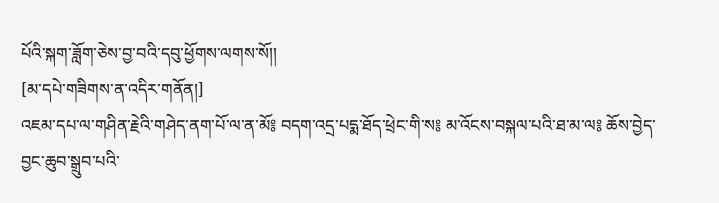པོའི་སྐག་ཟློག་ཅེས་བྱ་བའི་དབུ་ཕྱོགས་ལགས་སོ།།
[མ་དཔེ་གཟིགས་ན་འདིར་གནོན།]
འཇམ་དཔ་ལ་གཤིན་རྗེའི་གཤེད་ནག་པོ་ལ་ན་མོ༔ བདག་འདྲ་པདྨ་ཐོད་ཕྲེང་གི་ས༔ མ་འོངས་བསྐལ་པའི་ཐ་མ་ལ༔ ཆོས་བྱེད་བྱང་ཆུབ་སྒྲུབ་པའི་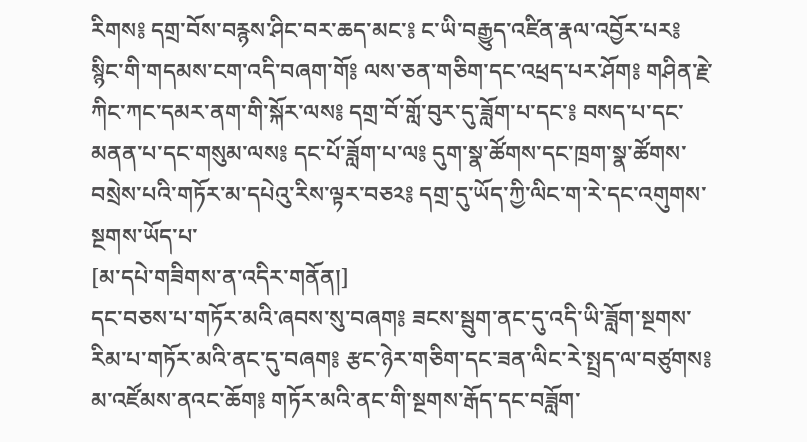རིགས༔ དགྲ་བོས་བརྙས་ཤིང་བར་ཆད་མང་༔ ང་ཡི་བརྒྱུད་འཛིན་རྣལ་འབྱོར་པར༔ སྙིང་གི་གདམས་ངག་འདི་བཞག་གོ༔ ལས་ཅན་གཅིག་དང་འཕྲད་པར་ཤོག༔ གཤིན་རྗེ་ཀིང་ཀང་དམར་ནག་གི་སྐོར་ལས༔ དགྲ་བོ་གློ་བུར་དུ་ཟློག་པ་དང་༔ བསད་པ་དང་མནན་པ་དང་གསུམ་ལས༔ དང་པོ་ཟློག་པ་ལ༔ དུག་སྣ་ཚོགས་དང་ཁྲག་སྣ་ཚོགས་བསྲེས་པའི་གཏོར་མ་དཔེའུ་རིས་ལྟར་བཅ༢༔ དགྲ་དུ་ཡོད་ཀྱི་ལིང་ག་རེ་དང་འགུགས་སྔགས་ཡོད་པ་
[མ་དཔེ་གཟིགས་ན་འདིར་གནོན།]
དང་བཅས་པ་གཏོར་མའི་ཞབས་སུ་བཞག༔ ཟངས་སྦུག་ནང་དུ་འདི་ཡི་ཟློག་སྔགས་རིམ་པ་གཏོར་མའི་ནང་དུ་བཞག༔ རྩང་ཉེར་གཅིག་དང་ཟན་ལིང་རེ་སྤྲད་ལ་བཙུགས༔ མ་འཛོམས་ནའང་ཆོག༔ གཏོར་མའི་ནང་གི་སྔགས་རྒོད་དང་བཟློག་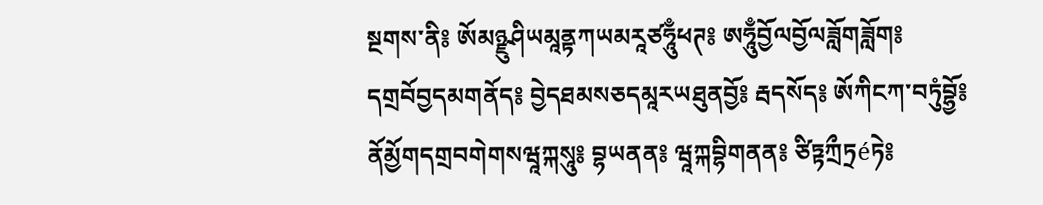སྔགས་ནི༔ ཨོམཉྫུཤིཡམཱནྟཀཡམརཱཙཧཱུྃཕཊ༔ ཨཧཱུྃབྱོལབྱོལཟློགཟློག༔ དགྲབོབྱདམགནོད༔ བྱེདཐམསཅདམཱརཡཐུནབྱོ༔ རྦདསོད༔ ཨོཀིངཀ་བཏུཾབྷྱོ༔ ནོམྱོགདགྲབགེགསཝཱཀྐསཱུ༔ བྷཡནན༔ ཝཱཀྐབྷིགནན༔ ཙིཏྟཀྲྀཏྲéཏེ༔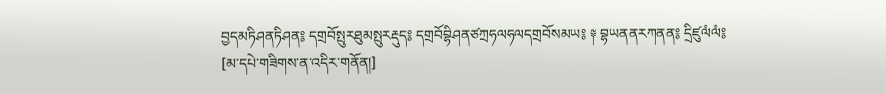བྱདམཏིཤནཏིཤན༔ དགྲབོསྤུརཐུམསྤུརརྡུད༔ དགྲབོབྷིཤནཙཀྲཧལཧལདགྲབོསམཡ༔ ༈ བྷཡནནརཀནན༔ དྲིཛུལཾལཾ༔
[མ་དཔེ་གཟིགས་ན་འདིར་གནོན།]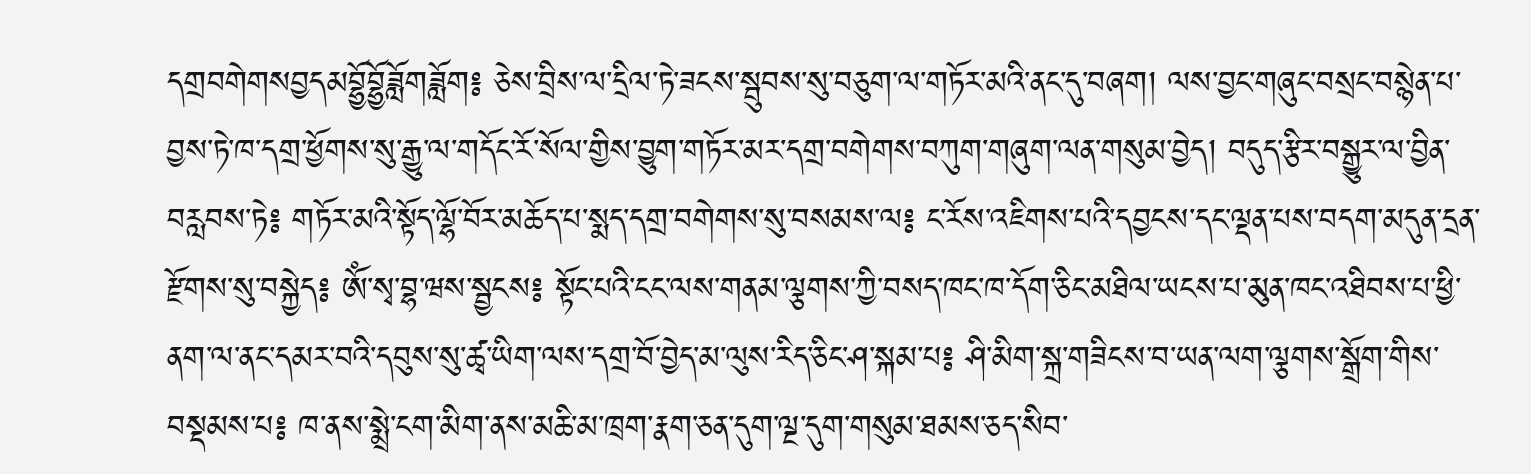དགྲབགེགསབྱདམབྷྱོབྷྱོཟློགཟློག༔ ཅེས་བྲིས་ལ་དྲིལ་ཏེ་ཟངས་སྦུབས་སུ་བཅུག་ལ་གཏོར་མའི་ནང་དུ་བཞག། ལས་བྱང་གཞུང་བསྲང་བསྙེན་པ་བྱས་ཏེ་ཁ་དགྲ་ཕྱོགས་སུ་རྒྱུ་ལ་གདོང་རོ་སོལ་གྱིས་བྱུག་གཏོར་མར་དགྲ་བགེགས་བཀུག་གཞུག་ལན་གསུམ་བྱེད། བདུད་རྩིར་བསྒྱུར་ལ་བྱིན་བརླབས་ཏེ༔ གཏོར་མའི་སྟོད་ལྷོ་བོར་མཆོད་པ་སྨད་དགྲ་བགེགས་སུ་བསམས་ལ༔ ང་རོས་འཇིགས་པའི་དབྱངས་དང་ལྡན་པས་བདག་མདུན་དྲན་རྫོགས་སུ་བསྐྱེད༔ ཨོཾ་སྭ་བྷ་ཝས་སྦྱངས༔ སྟོང་པའི་ངང་ལས་གནམ་ལྕགས་ཀྱི་བསད་ཁང་ཁ་དོག་ཅིང་མཐིལ་ཡངས་པ་མུན་ཁང་འཐིབས་པ་ཕྱི་ནག་ལ་ནང་དམར་བའི་དབུས་སུ་ཚྭ་ཡིག་ལས་དགྲ་བོ་བྱེད་མ་ལུས་རིད་ཅིང་ཤ་སྐམ་པ༔ ཤི་མིག་སྐྲ་གཟིངས་བ་ཡན་ལག་ལྕགས་སྒྲོག་གིས་བསྡམས་པ༔ ཁ་ནས་སྨྲེ་ངག་མིག་ནས་མཆི་མ་ཁྲག་རྣག་ཅན་དུག་ལྔ་དུག་གསུམ་ཐམས་ཅད་སིབ་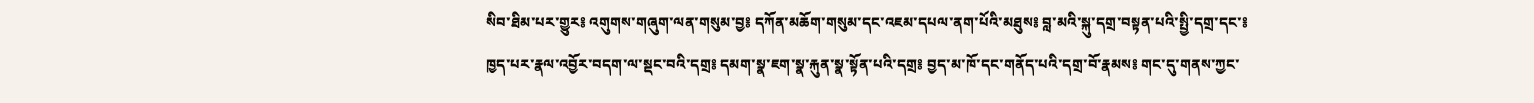སིབ་ཐིམ་པར་གྱུར༔ འགུགས་གཞུག་ལན་གསུམ་བྱ༔ དཀོན་མཆོག་གསུམ་དང་འཇམ་དཔལ་ནག་པོའི་མཐུས༔ བླ་མའི་སྐུ་དགྲ་བསྟན་པའི་སྤྱི་དགྲ་དང་༔ ཁྱད་པར་རྣལ་འབྱོར་བདག་ལ་སྡང་བའི་དགྲ༔ དམག་སྣ་ཇག་སྣ་རྐུན་སྣ་སྟོན་པའི་དགྲ༔ བྱད་མ་ཁོ་དང་གནོད་པའི་དགྲ་བོ་རྣམས༔ གང་དུ་གནས་ཀྱང་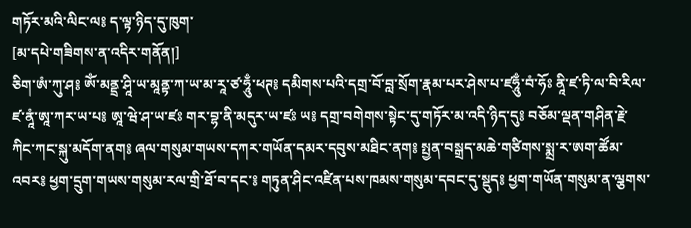གཏོར་མའི་ལིང་ལ༔ ད་ལྟ་ཉིད་དུ་ཁུག་
[མ་དཔེ་གཟིགས་ན་འདིར་གནོན།]
ཅིག་ཨཾ་ཀུ་ཤ༔ ཨོཾ་མནྡྲ་ཤཱི་ཡ་མཱནྟ་ཀ་ཡ་མ་རཱ་ཙ་ཧཱུྃ་ཕཊ༔ དམིགས་པའི་དགྲ་བོ་བླ་སྲོག་རྣམ་པར་ཤེས་པ་ཛཧཱུྃ་བཾ་ཧོཿ ནཱི་ཛ་ཏི་ལ་བི་རིལ་ཛ་ནཱཾ་ཨཱ་ཀར་ཡ་པ༔ ཨཱ་ཝེ་ཤ་ཡ་ཛཿ གར་བྷ་ནི་མདུར་ཡ་ཛཿ ཡ༔ དགྲ་བགེགས་སྟེང་དུ་གཏོར་མ་འདི་ཉིད་དུ༔ བཅོམ་ལྡན་གཤིན་རྗེ་ཀིང་ཀང་སྐུ་མདོག་ནག༔ ཞལ་གསུམ་གཡས་དཀར་གཡོན་དམར་དབུས་མཐིང་ནག༔ སྤྱན་བསྒྲད་མཆེ་གཙིགས་སྨྲ་ར་ཨག་ཚོམ་འབར༔ ཕྱག་དྲུག་གཡས་གསུམ་རལ་གྲི་ཐོ་བ་དང་༔ གཏུན་ཤིང་འཛིན་པས་ཁམས་གསུམ་དབང་དུ་སྡུད༔ ཕྱག་གཡོན་གསུམ་ན་ལྕགས་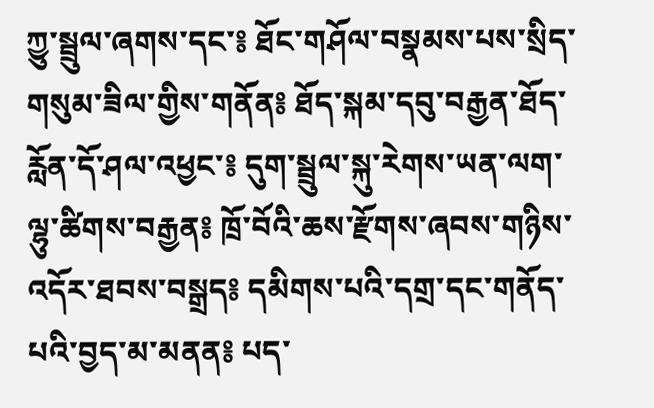ཀྱུ་སྦྲུལ་ཞགས་དང་༔ ཐོང་གཤོལ་བསྣམས་པས་སྲིད་གསུམ་ཟིལ་གྱིས་གནོན༔ ཐོད་སྐམ་དབུ་བརྒྱན་ཐོད་རློན་དོ་ཤལ་འཕྱང་༔ དུག་སྦྲུལ་སྐུ་རེགས་ཡན་ལག་ལྷུ་ཚིགས་བརྒྱན༔ ཁྲོ་བོའི་ཆས་རྫོགས་ཞབས་གཉིས་འདོར་ཐབས་བསྒྲད༔ དམིགས་པའི་དགྲ་དང་གནོད་པའི་བྱད་མ་མནན༔ པད་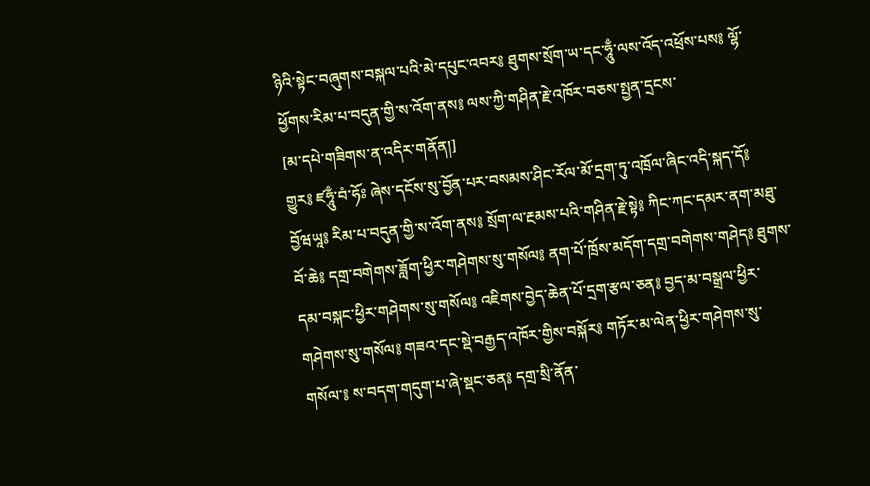ཉིའི་སྟེང་བཞུགས་བསྐལ་པའི་མེ་དཔུང་འབར༔ ཐུགས་སྲོག་ཡ་དང་ཧཱུྃ་ལས་འོད་འཕྲོས་པས༔ ལྷོ་ཕྱོགས་རིམ་པ་བདུན་གྱི་ས་འོག་ནས༔ ལས་ཀྱི་གཤིན་རྗེ་འཁོར་བཅས་སྤྱན་དྲངས་
[མ་དཔེ་གཟིགས་ན་འདིར་གནོན།]
གྱུར༔ ཛཧཱུྃ་བཾ་ཧོཿ ཞེས་དངོས་སུ་བྱོན་པར་བསམས་ཤིང་རོལ་མོ་དྲག་ཏུ་འཁྲོལ་ཞིང་འདི་སྐད་དོ༔ བྱོཝཡཱ༔ རིམ་པ་བདུན་གྱི་ས་འོག་ནས༔ སྲོག་ལ་རྔམས་པའི་གཤིན་རྗེ་སྟེ༔ ཀིང་ཀང་དམར་ནག་མཐུ་བོ་ཆེ༔ དགྲ་བགེགས་ཟློག་ཕྱིར་གཤེགས་སུ་གསོལ༔ ནག་པོ་ཁྲོས་མདོག་དགྲ་བགེགས་གཤེད༔ ཐུགས་དམ་བསྐང་ཕྱིར་གཤེགས་སུ་གསོལ༔ འཇིགས་བྱེད་ཆེན་པོ་དྲག་རྩལ་ཅན༔ བྱད་མ་བསྒྲལ་ཕྱིར་གཤེགས་སུ་གསོལ༔ གཟའ་དང་སྡེ་བརྒྱད་འཁོར་གྱིས་བསྐོར༔ གཏོར་མ་ལེན་ཕྱིར་གཤེགས་སུ་གསོལ་༔ ས་བདག་གདུག་པ་ཞེ་སྡང་ཅན༔ དགྲ་སྲི་ནོན་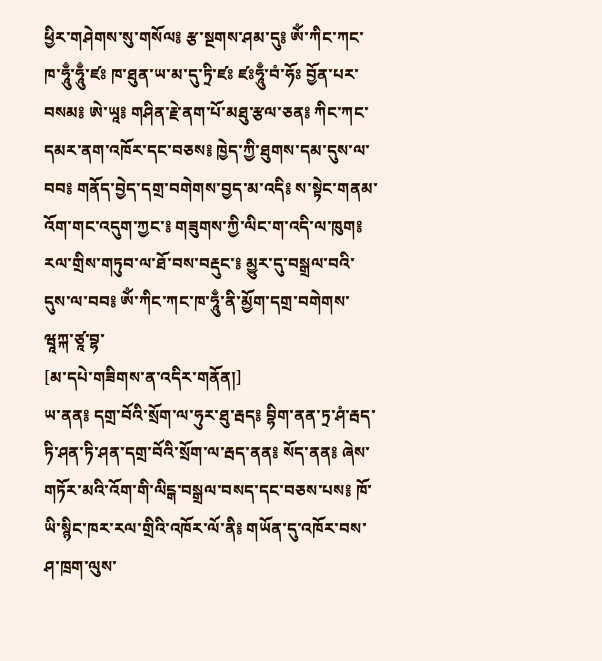ཕྱིར་གཤེགས་སུ་གསོལ༔ རྩ་སྔགས་ཤམ་དུ༔ ཨོཾ་ཀིང་ཀང་ཁ་ཧཱུྃ་ཧཱུྃ་ཛཿ ཁ་ཐུན་ཡ་མ་དུ་ཏྲི་ཛཿ ཛཿཧཱུྃ་བཾ་ཧོཿ བྱོན་པར་བསམ༔ ཨེ་ཡཱ༔ གཤིན་རྗེ་ནག་པོ་མཐུ་རྩལ་ཅན༔ ཀིང་ཀང་དམར་ནག་འཁོར་དང་བཅས༔ ཁྱེད་ཀྱི་ཐུགས་དམ་དུས་ལ་བབ༔ གནོད་བྱེད་དགྲ་བགེགས་བྱད་མ་འདི༔ ས་སྟེང་གནམ་འོག་གང་འདུག་ཀྱང་༔ གཟུགས་ཀྱི་ལིང་ག་འདི་ལ་ཁུག༔ རལ་གྲིས་གཏུབ་ལ་ཐོ་བས་བརྡུང་༔ མྱུར་དུ་བསྒྲལ་བའི་དུས་ལ་བབ༔ ༀ་ཀིང་ཀང་ཁ་ཧཱུྃ་ནི་མྱོག་དགྲ་བགེགས་ཝཱཀྐ་ཙཱ་བྷ་
[མ་དཔེ་གཟིགས་ན་འདིར་གནོན།]
ཡ་ནན༔ དགྲ་བོའི་སྲོག་ལ་ཧུར་ཐུ་རྦད༔ བྷིག་ནན་ཏྲ་ཤཾ་རྦད་ཏི་ཤན་ཏི་ཤན་དགྲ་བོའི་སྲོག་ལ་རྦད་ནན༔ སོད་ནན༔ ཞེས་གཏོར་མའི་འོག་གི་ལིངྒ་བསྒྲལ་བསད་དང་བཅས་པས༔ ཁོ་ཡི་སྙིང་ཁར་རལ་གྲིའི་འཁོར་ལོ་ནི༔ གཡོན་དུ་འཁོར་བས་ཤ་ཁྲག་ལུས་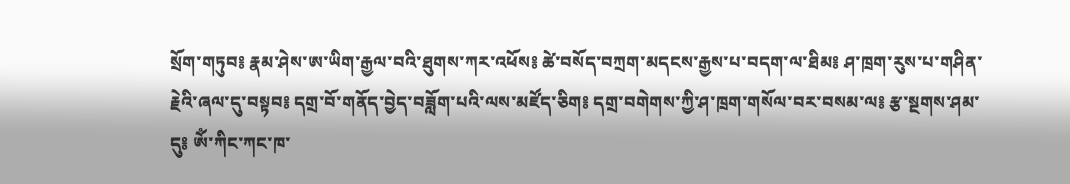སྲོག་གཏུབ༔ རྣམ་ཤེས་ཨ་ཡིག་རྒྱལ་བའི་ཐུགས་ཀར་འཕོས༔ ཚེ་བསོད་བཀྲག་མདངས་རྒྱས་པ་བདག་ལ་ཐིམ༔ ཤ་ཁྲག་རུས་པ་གཤིན་རྗེའི་ཞལ་དུ་བསྟབ༔ དགྲ་བོ་གནོད་བྱེད་བཟློག་པའི་ལས་མཛོད་ཅིག༔ དགྲ་བགེགས་ཀྱི་ཤ་ཁྲག་གསོལ་བར་བསམ་ལ༔ རྩ་སྔགས་ཤམ་དུ༔ ཨོཾ་ཀིང་ཀང་ཁ་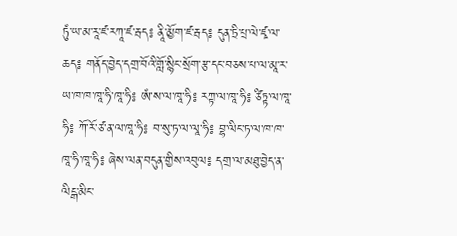ཏུཾ་ཡ་མ་རཱ་ཛ་རཀཱ་ཛ་རྦད༔ ནཱི་མྱོག་ཛ་རྦད༔ དུན་ཏྲི་པྲ་ལེ་ཛྭ་ལ་ཆད༔ གནོད་བྱེད་དགྲ་བོའི་གློ་སྙིང་སྲོག་རྩ་དང་བཅས་པ་ལ་མཱ་ར་ཡ་ཁ་ཁ་ཁཱ་ཧི་ཁཱ་ཧི༔ ཨཾ་ས་ལ་ཁཱ་ཧི༔ རཀྟ་ལ་ཁཱ་ཧི༔ ཙིཏྟ་ལ་ཁཱ་ཧི༔ ཀོ་རོ་ཙ་ན་ལ་ཁཱ་ཧི༔ བ་སུ་ཏ་ལ་ལཱ་ཧི༔ བྷ་ལིང་ཏ་ལ་ཁ་ཁ་ཁཱ་ཧི་ཁཱ་ཧི༔ ཞེས་ལན་བདུན་གྱིས་འབུལ༔ དགྲ་ལ་མཐུ་བྱེད་ན་ལིངྒ་མིང་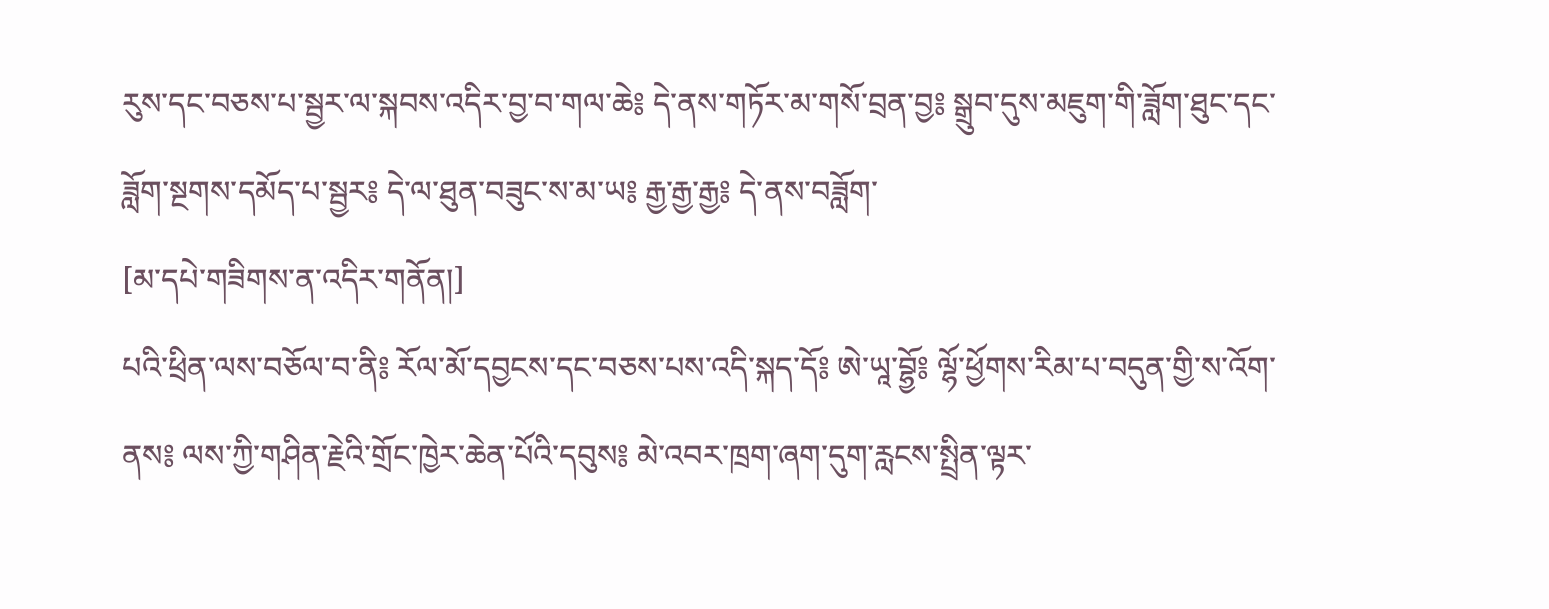རུས་དང་བཅས་པ་སྦྱར་ལ་སྐབས་འདིར་བྱ་བ་གལ་ཆེ༔ དེ་ནས་གཏོར་མ་གསོ་བྲན་བྱ༔ སྒྲུབ་དུས་མཇུག་གི་ཟློག་ཐུང་དང་ཟློག་སྔགས་དམོད་པ་སྦྱར༔ དེ་ལ་ཐུན་བཟུང་ས་མ་ཡ༔ རྒྱ་རྒྱ་རྒྱ༔ དེ་ནས་བཟློག་
[མ་དཔེ་གཟིགས་ན་འདིར་གནོན།]
པའི་ཕྲིན་ལས་བཅོལ་བ་ནི༔ རོལ་མོ་དབྱངས་དང་བཅས་པས་འདི་སྐད་དོ༔ ཨེ་ཡཱ་བྷྱོ༔ ལྷོ་ཕྱོགས་རིམ་པ་བདུན་གྱི་ས་འོག་ནས༔ ལས་ཀྱི་གཤིན་རྗེའི་གྲོང་ཁྱེར་ཆེན་པོའི་དབུས༔ མེ་འབར་ཁྲག་ཞག་དུག་རླངས་སྤྲིན་ལྟར་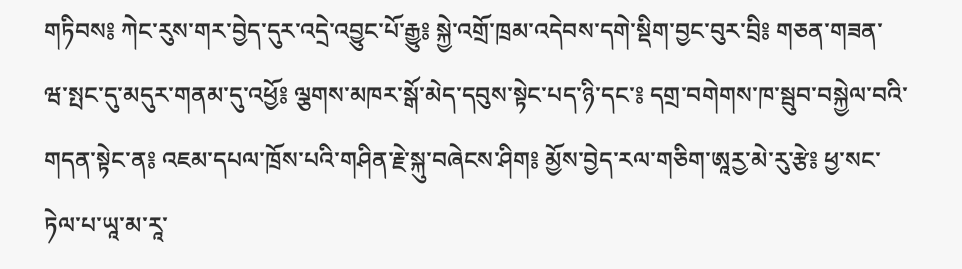གཏིབས༔ ཀེང་རུས་གར་བྱེད་དུར་འདྲེ་འབྱུང་པོ་རྒྱུ༔ སྐྱེ་འགྲོ་ཁྲམ་འདེབས་དགེ་སྡིག་བྱང་བུར་བྲི༔ གཅན་གཟན་ཝ་སྤང་དུ་མདུར་གནམ་དུ་འཕྱོ༔ ལྕགས་མཁར་སྒོ་མེད་དབུས་སྟེང་པད་ཉི་དང་༔ དགྲ་བགེགས་ཁ་སྦུབ་བསྐྱེལ་བའི་གདན་སྟེང་ན༔ འཇམ་དཔལ་ཁྲོས་པའི་གཤིན་རྗེ་སྐུ་བཞེངས་ཤིག༔ མྱོས་བྱེད་རལ་གཅིག་ཨཱརྱ་མེ་རུ་རྩེ༔ ཕྱ་སང་ཏེལ་པ་ཡཱ་མ་རཱ་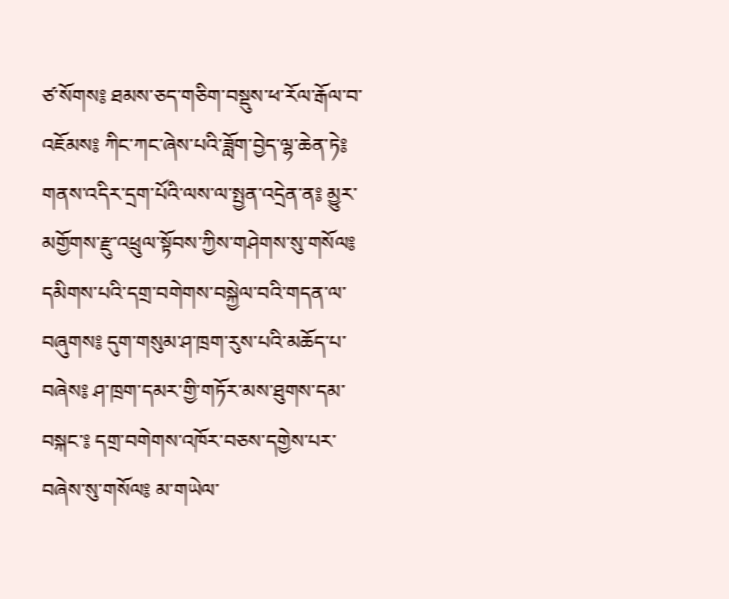ཙ་སོགས༔ ཐམས་ཅད་གཅིག་བསྡུས་ཕ་རོལ་རྒོལ་བ་འཇོམས༔ ཀིང་ཀང་ཞེས་པའི་ཟློག་བྱེད་ལྷ་ཆེན་ཏེ༔ གནས་འདིར་དྲག་པོའི་ལས་ལ་སྤྱན་འདྲེན་ན༔ མྱུར་མགྱོགས་རྫུ་འཕྲུལ་སྟོབས་ཀྱིས་གཤེགས་སུ་གསོལ༔ དམིགས་པའི་དགྲ་བགེགས་བསྐྱེལ་བའི་གདན་ལ་བཞུགས༔ དུག་གསུམ་ཤ་ཁྲག་རུས་པའི་མཆོད་པ་བཞེས༔ ཤ་ཁྲག་དམར་གྱི་གཏོར་མས་ཐུགས་དམ་བསྐང་༔ དགྲ་བགེགས་འཁོར་བཅས་དགྱེས་པར་བཞེས་སུ་གསོལ༔ མ་གཡེལ་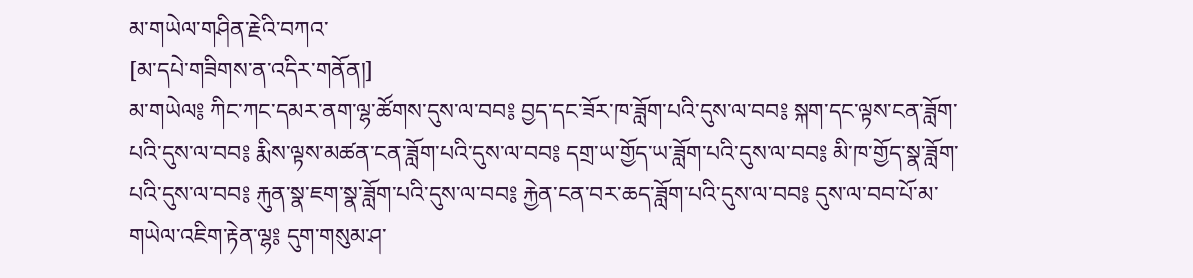མ་གཡེལ་གཤིན་རྗེའི་བཀའ་
[མ་དཔེ་གཟིགས་ན་འདིར་གནོན།]
མ་གཡེལ༔ ཀིང་ཀང་དམར་ནག་ལྷ་ཚོགས་དུས་ལ་བབ༔ བྱད་དང་ཟོར་ཁ་ཟློག་པའི་དུས་ལ་བབ༔ སྐག་དང་ལྟས་ངན་ཟློག་པའི་དུས་ལ་བབ༔ རྨིས་ལྟས་མཚན་ངན་ཟློག་པའི་དུས་ལ་བབ༔ དགྲ་ཡ་གྱོད་ཡ་ཟློག་པའི་དུས་ལ་བབ༔ མི་ཁ་གྱོད་སྣ་ཟློག་པའི་དུས་ལ་བབ༔ རྐུན་སྣ་ཇག་སྣ་ཟློག་པའི་དུས་ལ་བབ༔ རྐྱེན་ངན་བར་ཆད་ཟློག་པའི་དུས་ལ་བབ༔ དུས་ལ་བབ་པོ་མ་གཡེལ་འཇིག་རྟེན་ལྷ༔ དུག་གསུམ་ཤ་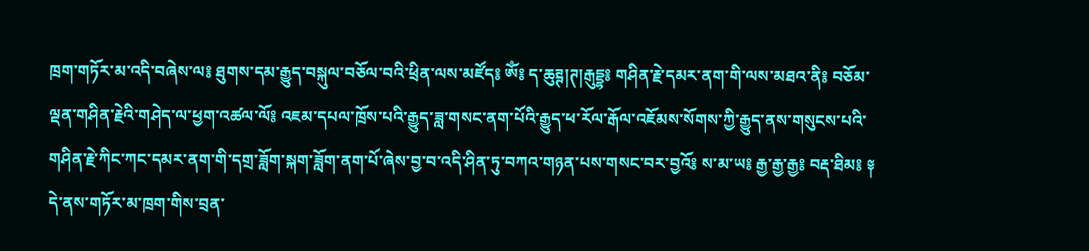ཁྲག་གཏོར་མ་འདི་བཞེས་ལ༔ ཐུགས་དམ་རྒྱུད་བསྐུལ་བཅོལ་བའི་ཕྲིན་ལས་མཛོད༔ ཨོཾ༔ ད་ཆུཊྚ།ཊ།རྒུདྡྷ༔ གཤིན་རྗེ་དམར་ནག་གི་ལས་མཐའ་ནི༔ བཅོམ་ལྡན་གཤིན་རྗེའི་གཤེད་ལ་ཕྱག་འཚལ་ལོ༔ འཇམ་དཔལ་ཁྲོས་པའི་རྒྱུད་ཟླ་གསང་ནག་པོའི་རྒྱུད་ཕ་རོལ་རྒོལ་འཇོམས་སོགས་ཀྱི་རྒྱུད་ནས་གསུངས་པའི་གཤིན་རྗེ་ཀིང་ཀང་དམར་ནག་གི་དགྲ་ཟློག་སྐག་ཟློག་ནག་པོ་ཞེས་བྱ་བ་འདི་ཤིན་ཏུ་བཀའ་གཉན་པས་གསང་བར་བྱའོ༔ ས་མ་ཡ༔ རྒྱ་རྒྱ་རྒྱ༔ བརྡ་ཐིམ༔ ༈ དེ་ནས་གཏོར་མ་ཁྲག་གིས་བྲན་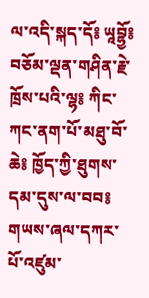ལ་འདི་སྐད་དོ༔ ཡཱབྷྱོ༔ བཅོམ་ལྡན་གཤིན་རྗེ་ཁྲོས་པའི་ལྷ༔ ཀིང་ཀང་ནག་པོ་མཐུ་བོ་ཆེ༔ ཁྱོད་ཀྱི་ཐུགས་དམ་དུས་ལ་བབ༔ གཡས་ཞལ་དཀར་པོ་འཛུམ་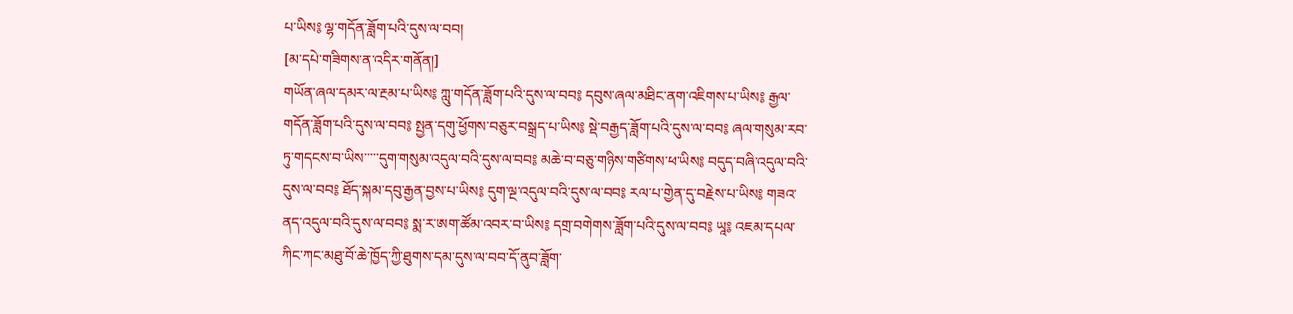པ་ཡིས༔ ལྷ་གདོན་ཟློག་པའི་དུས་ལ་བབ།
[མ་དཔེ་གཟིགས་ན་འདིར་གནོན།]
གཡོན་ཞལ་དམར་ལ་རྔམ་པ་ཡིས༔ ཀླུ་གདོན་ཟློག་པའི་དུས་ལ་བབ༔ དབུས་ཞལ་མཐིང་ནག་འཇིགས་པ་ཡིས༔ རྒྱལ་གདོན་ཟློག་པའི་དུས་ལ་བབ༔ སྤྱན་དགུ་ཕྱོགས་བཅུར་བསྒྲད་པ་ཡིས༔ སྡེ་བརྒྱད་ཟློག་པའི་དུས་ལ་བབ༔ ཞལ་གསུམ་རབ་ཏུ་གདངས་བ་ཡིས་་་་་དུག་གསུམ་འདུལ་བའི་དུས་ལ་བབ༔ མཆེ་བ་བཅུ་གཉིས་གཙིགས་ཕ་ཡིས༔ བདུད་བཞི་འདུལ་བའི་དུས་ལ་བབ༔ ཐོད་སྐམ་དབུ་རྒྱན་བྱས་པ་ཡིས༔ དུག་ལྔ་འདུལ་བའི་དུས་ལ་བབ༔ རལ་པ་གྱེན་དུ་བརྗེས་པ་ཡིས༔ གཟའ་ནད་འདུལ་བའི་དུས་ལ་བབ༔ སྨ་ར་ཨག་ཚོམ་འབར་བ་ཡིས༔ དགྲ་བགེགས་ཟློག་པའི་དུས་ལ་བབ༔ ཡཱ༔ འཇམ་དཔལ་ཀིང་ཀང་མཐུ་བོ་ཆེ་ཁྱོད་ཀྱི་ཐུགས་དམ་དུས་ལ་བབ་དོ་ནུབ་ཟློག་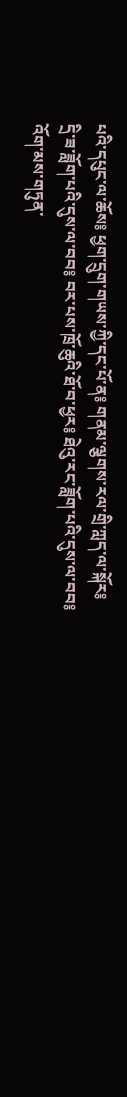པའི་དཔུང་ལ་ཆོས༔ ཕྱག་དྲུག་གཡས་ཀྱི་དང་པོ་ན༔ གནམ་ལྕགས་རལ་གྲི་ཀླད་ལ་སྐོར༔ དྲི་ཟ་ཟློག་པའི་དུས་ལ་བབ༔ བར་པས་ཁྲོ་ཆུའི་ཐོ་བ་ཕྱར༔ ཐེའུ་རང་ཟློག་པའི་དུས་ལ་བབ༔ འོག་མས་གཏུན་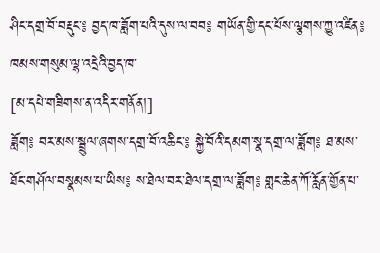ཤིང་དགྲ་བོ་བརྡུང་༔ བྱད་ཁ་ཟློག་པའི་དུས་ལ་བབ༔ གཡོན་གྱི་དང་པོས་ལྕགས་ཀྱུ་འཛིན༔ ཁམས་གསུམ་ལྷ་འདྲེའི་བྱད་ཁ་
[མ་དཔེ་གཟིགས་ན་འདིར་གནོན།]
ཟློག༔ བར་མས་སྦྲུལ་ཞགས་དགྲ་བོ་འཆིང་༔ སྐྱེ་བོའི་དམག་སྣ་དགྲ་ལ་ཟློག༔ ཐ་མས་ཐོང་གཤོལ་བསྣམས་པ་ཡིས༔ ས་ཐེལ་བར་ཐེལ་དགྲ་ལ་ཟློག༔ གླང་ཆེན་ཀོ་རློན་གྱོན་པ་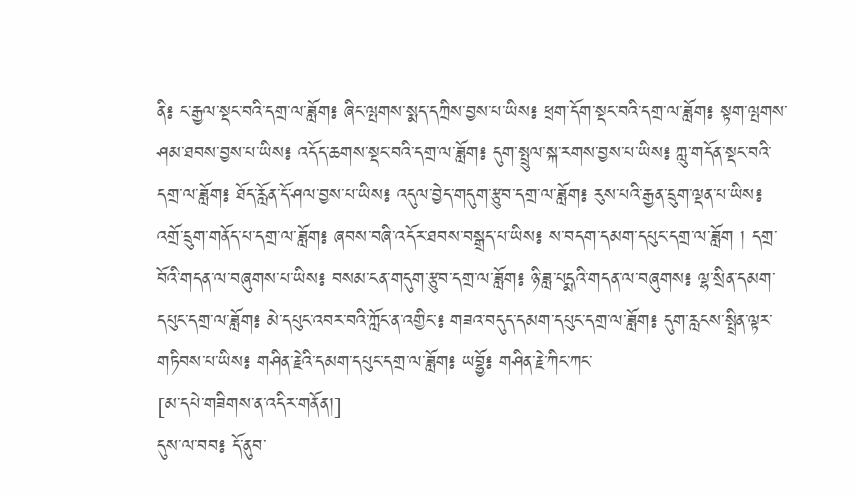ནི༔ ང་རྒྱལ་སྡང་བའི་དགྲ་ལ་ཟློག༔ ཞིང་ལྤགས་སྨད་དཀྲིས་བྱས་པ་ཡིས༔ ཕྲག་དོག་སྡང་བའི་དགྲ་ལ་ཟློག༔ སྟག་ལྤགས་ཤམ་ཐབས་བྱས་པ་ཡིས༔ འདོད་ཆགས་སྡང་བའི་དགྲ་ལ་ཟློག༔ དུག་སྤྲུལ་སྐ་རགས་བྱས་པ་ཡིས༔ ཀླུ་གདོན་སྡང་བའི་དགྲ་ལ་ཟློག༔ ཐོད་རློན་དོ་ཤལ་བྱས་པ་ཡིས༔ འདུལ་བྱེད་གདུག་རྩུབ་དགྲ་ལ་ཟློག༔ རུས་པའི་རྒྱན་དྲུག་ལྡན་པ་ཡིས༔ འགྲོ་དྲུག་གནོད་པ་དགྲ་ལ་ཟློག༔ ཞབས་བཞི་འདོར་ཐབས་བསྒྲད་པ་ཡིས༔ ས་བདག་དམག་དཔུང་དགྲ་ལ་ཟློག ། དགྲ་བོའི་གདན་ལ་བཞུགས་པ་ཡིས༔ བསམ་ངན་གདུག་རྩུབ་དགྲ་ལ་ཟློག༔ ཉི་ཟླ་པདྨའི་གདན་ལ་བཞུགས༔ ལྷ་སྲིན་དམག་དཔུང་དགྲ་ལ་ཟློག༔ མེ་དཔུང་འབར་བའི་ཀློང་ན་འགྱིང་༔ གཟའ་བདུད་དམག་དཔུང་དགྲ་ལ་ཟློག༔ དུག་རླངས་སྤྲིན་ལྟར་གཏིབས་པ་ཡིས༔ གཤིན་རྗེའི་དམག་དཔུང་དགྲ་ལ་ཟློག༔ ཡབྷྱོ༔ གཤིན་རྗེ་ཀིང་ཀང་
[མ་དཔེ་གཟིགས་ན་འདིར་གནོན།]
དུས་ལ་བབ༔ དོ་ནུབ་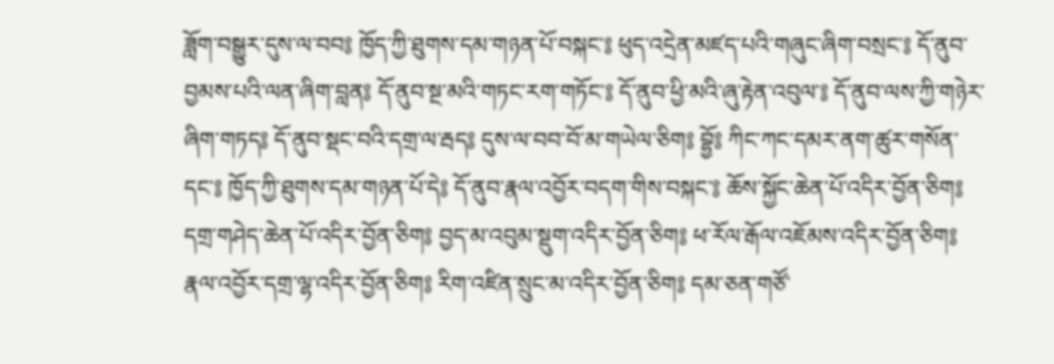ཟློག་བསྒྱུར་དུས་ལ་བབ༔ ཁྱོད་ཀྱི་ཐུགས་དམ་གཉན་པོ་བསྐང་༔ ཕུད་འདྲེན་མཛད་པའི་གཞུང་ཞིག་བསྲང་༔ དོ་ནུབ་བྱམས་པའི་ལན་ཞིག་བླན༔ དོ་ནུབ་སྔ་མའི་གཏང་རག་གཏོང་༔ དོ་ནུབ་ཕྱི་མའི་ཞུ་རྟེན་འབུལ་༔ དོ་ནུབ་ལས་ཀྱི་གཉེར་ཞིག་གཏད༔ དོ་ནུབ་སྡང་བའི་དགྲ་ལ་རྦད༔ དུས་ལ་བབ་བོ་མ་གཡེལ་ཅིག༔ བྷྱོ༔ ཀིང་ཀང་དམར་ནག་ཚུར་གསོན་དང་༔ ཁྱོད་ཀྱི་ཐུགས་དམ་གཉན་པོ་དེ༔ དོ་ནུབ་རྣལ་འབྱོར་བདག་གིས་བསྐང་༔ ཆོས་སྐྱོང་ཆེན་པོ་འདིར་བྱོན་ཅིག༔ དགྲ་གཤེད་ཆེན་པོ་འདིར་བྱོན་ཅིག༔ བྱད་མ་འབུམ་སྡུག་འདིར་བྱོན་ཅིག༔ ཕ་རོལ་རྒོལ་འཇོམས་འདིར་བྱོན་ཅིག༔ རྣལ་འབྱོར་དགྲ་ལྷ་འདིར་བྱོན་ཅིག༔ རིག་འཛིན་སྲུང་མ་འདིར་བྱོན་ཅིག༔ དམ་ཅན་གཙོ་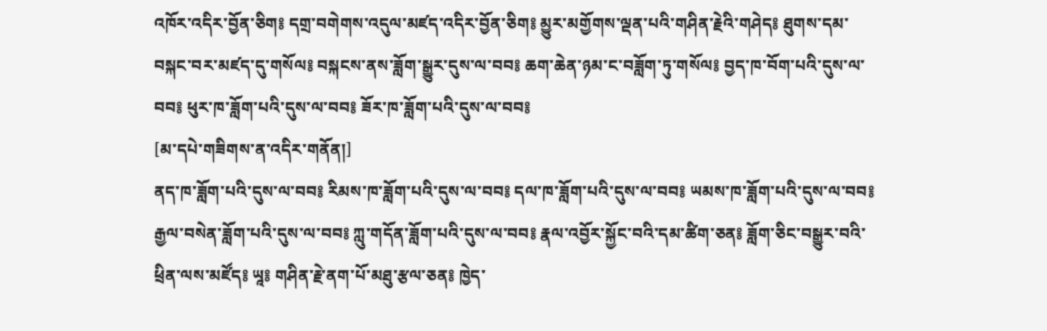འཁོར་འདིར་བྱོན་ཅིག༔ དགྲ་བགེགས་འདུལ་མཛད་འདིར་བྱོན་ཅིག༔ མྱུར་མགྱོགས་ལྡན་པའི་གཤིན་རྗེའི་གཤེད༔ ཐུགས་དམ་བསྐང་བར་མཛད་དུ་གསོལ༔ བསྐངས་ནས་ཟློག་སྒྱུར་དུས་ལ་བབ༔ ཆག་ཆེན་ཉམ་ང་བཟློག་ཏུ་གསོལ༔ བྱད་ཁ་བོག་པའི་དུས་ལ་བབ༔ ཕུར་ཁ་ཟློག་པའི་དུས་ལ་བབ༔ ཟོར་ཁ་ཟློག་པའི་དུས་ལ་བབ༔
[མ་དཔེ་གཟིགས་ན་འདིར་གནོན།]
ནད་ཁ་ཟློག་པའི་དུས་ལ་བབ༔ རིམས་ཁ་ཟློག་པའི་དུས་ལ་བབ༔ དལ་ཁ་ཟློག་པའི་དུས་ལ་བབ༔ ཡམས་ཁ་ཟློག་པའི་དུས་ལ་བབ༔ རྒྱལ་བསེན་ཟློག་པའི་དུས་ལ་བབ༔ ཀླུ་གདོན་ཟློག་པའི་དུས་ལ་བབ༔ རྣལ་འབྱོར་སྐྱོང་བའི་དམ་ཚིག་ཅན༔ ཟློག་ཅིང་བསྒྱུར་བའི་ཕྲིན་ལས་མཛོད༔ ཡཱ༔ གཤིན་རྗེ་ནག་པོ་མཐུ་རྩལ་ཅན༔ ཁྱེད་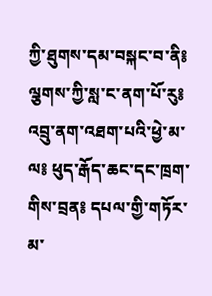ཀྱི་ཐུགས་དམ་བསྐང་བ་ནི༔ ལྕགས་ཀྱི་སླ་ང་ནག་པོ་རུ༔ འབྲུ་ནག་འཐག་པའི་ཕྱེ་མ་ལ༔ ཕུད་རྒོད་ཆང་དང་ཁྲག་གིས་བྲན༔ དཔལ་གྱི་གཏོར་མ་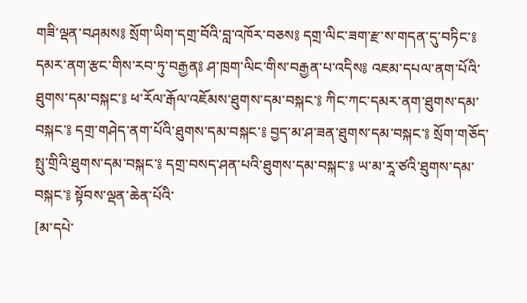གཟི་ལྡན་བཤམས༔ སྲོག་ཡིག་དགྲ་བོའི་བླ་འཁོར་བཅས༔ དགྲ་ལིང་ཟག་རྫ་ས་གདན་དུ་བཏིང་༔ དམར་ནག་རྩང་གིས་རབ་ཏུ་བརྒྱན༔ ཤ་ཁྲག་ལིང་གིས་བརྒྱན་པ་འདིས༔ འཇམ་དཔལ་ནག་པོའི་ཐུགས་དམ་བསྐང་༔ ཕ་རོལ་རྒོལ་འཇོམས་ཐུགས་དམ་བསྐང་༔ ཀིང་ཀང་དམར་ནག་ཐུགས་དམ་བསྐང་༔ དགྲ་གཤེད་ནག་པོའི་ཐུགས་དམ་བསྐང་༔ བྱད་མ་ཤ་ཟན་ཐུགས་དམ་བསྐང་༔ སྲོག་གཅོད་སྤུ་གྲིའི་ཐུགས་དམ་བསྐང་༔ དགྲ་བསད་ཤན་པའི་ཐུགས་དམ་བསྐང་༔ ཡ་མ་རཱ་ཙའི་ཐུགས་དམ་བསྐང་༔ སྟོབས་ལྡན་ཆེན་པོའི་
[མ་དཔེ་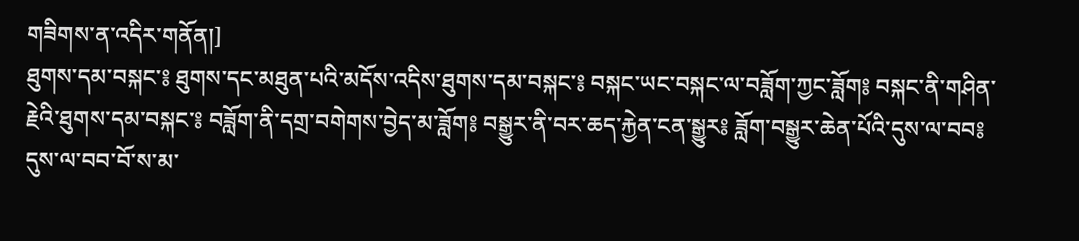གཟིགས་ན་འདིར་གནོན།]
ཐུགས་དམ་བསྐང་༔ ཐུགས་དང་མཐུན་པའི་མདོས་འདིས་ཐུགས་དམ་བསྐང་༔ བསྐང་ཡང་བསྐང་ལ་བཟློག་ཀྱང་ཟློག༔ བསྐང་ནི་གཤིན་རྗེའི་ཐུགས་དམ་བསྐང་༔ བཟློག་ནི་དགྲ་བགེགས་བྱེད་མ་ཟློག༔ བསྒྱུར་ནི་བར་ཆད་རྐྱེན་ངན་སྒྱུར༔ ཟློག་བསྒྱུར་ཆེན་པོའི་དུས་ལ་བབ༔ དུས་ལ་བབ་བོ་ས་མ་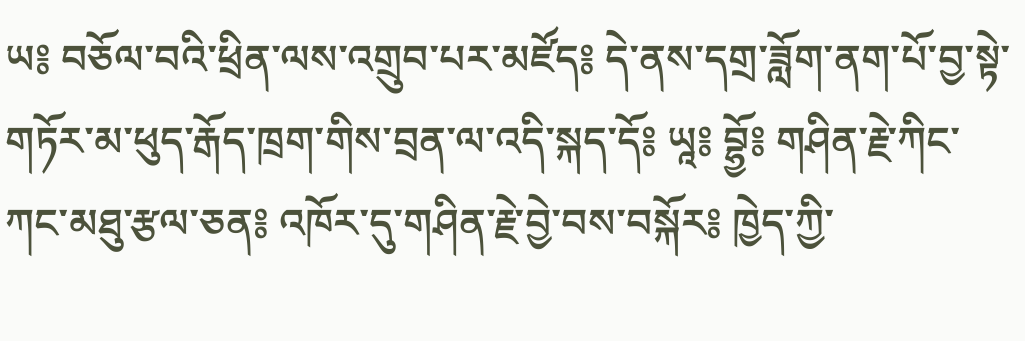ཡ༔ བཅོལ་བའི་ཕྲིན་ལས་འགྲུབ་པར་མཛོད༔ དེ་ནས་དགྲ་ཟློག་ནག་པོ་བྱ་སྟེ་གཏོར་མ་ཕུད་རྒོད་ཁྲག་གིས་བྲན་ལ་འདི་སྐད་དོ༔ ཡཱ༔ བྷྱོ༔ གཤིན་རྗེ་ཀིང་ཀང་མཐུ་རྩལ་ཅན༔ འཁོར་དུ་གཤིན་རྗེ་བྱེ་བས་བསྐོར༔ ཁྱེད་ཀྱི་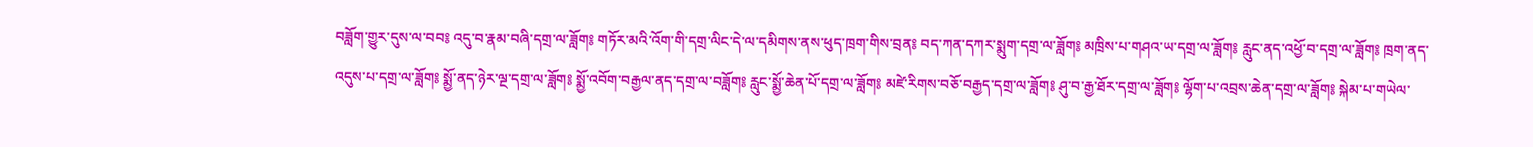བཟློག་གྱུར་དུས་ལ་བབ༔ འདུ་བ་རྣམ་བཞི་དགྲ་ལ་ཟློག༔ གཏོར་མའི་འོག་གི་དགྲ་ལིང་དེ་ལ་དམིགས་ནས་ཕུད་ཁྲག་གིས་བྲན༔ བད་ཀན་དཀར་སྨུག་དགྲ་ལ་ཟློག༔ མཁྲིས་པ་གཤའ་ཡ་དགྲ་ལ་ཟློག༔ རླུང་ནད་འཕྱོ་བ་དགྲ་ལ་ཟློག༔ ཁྲག་ནད་འདུས་པ་དགྲ་ལ་ཟློག༔ སྨྱོ་ནད་ཉེར་ལྔ་དགྲ་ལ་ཟློག༔ སྨྱོ་འབོག་བརྒྱལ་ནད་དགྲ་ལ་བཟློག༔ རླུང་སྨྱོ་ཆེན་པོ་དགྲ་ལ་ཟློག༔ མཛེ་རིགས་བཅོ་བརྒྱད་དགྲ་ལ་ཟློག༔ ཤུ་བ་རྒྱ་ཐོར་དགྲ་ལ་ཟློག༔ ལྷོག་པ་འབྲས་ཆེན་དགྲ་ལ་ཟློག༔ སྐེམ་པ་གཡེལ་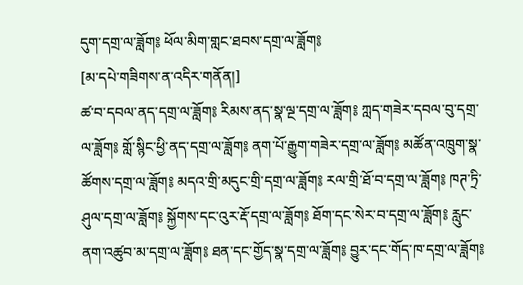དུག་དགྲ་ལ་ཟློག༔ ཕོལ་མིག་གླང་ཐབས་དགྲ་ལ་ཟློག༔
[མ་དཔེ་གཟིགས་ན་འདིར་གནོན།]
ཚ་བ་དབལ་ནད་དགྲ་ལ་ཟློག༔ རིམས་ནད་སྣ་ལྔ་དགྲ་ལ་ཟློག༔ ཀླད་གཟེར་དབལ་བུ་དགྲ་ལ་ཟློག༔ གློ་སྙིང་ཕྱི་ནད་དགྲ་ལ་ཟློག༔ ནག་པོ་རྒྱུག་གཟེར་དགྲ་ལ་ཟློག༔ མཚོན་འཁྲུག་སྣ་ཚོགས་དགྲ་ལ་ཟློག༔ མདའ་གྲི་མདུང་གྲི་དགྲ་ལ་ཟློག༔ རལ་གྲི་ཐོ་བ་དགྲ་ལ་ཟློག༔ ཁཊ་ཏྲི་ཤུལ་དགྲ་ལ་ཟློག༔ སྐྱོགས་དང་འུར་རྡོ་དགྲ་ལ་ཟློག༔ ཐོག་དང་སེར་བ་དགྲ་ལ་ཟློག༔ རླུང་ནག་འཚུབ་མ་དགྲ་ལ་ཟློག༔ ཐན་དང་གྱོད་སྣ་དགྲ་ལ་ཟློག༔ བྱུར་དང་གོད་ཁ་དགྲ་ལ་ཟློག༔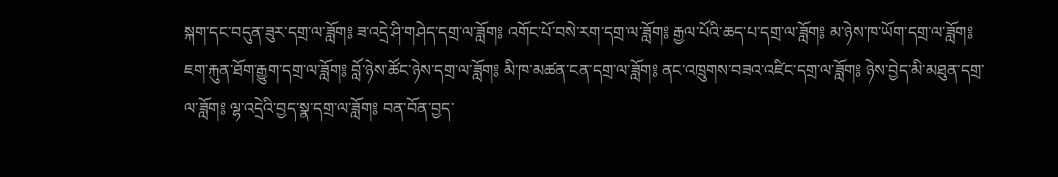སྐག་དང་བདུན་ཟུར་དགྲ་ལ་ཟློག༔ ཟ་འདྲེ་ཤི་གཤེད་དགྲ་ལ་ཟློག༔ འགོང་པོ་བསེ་རག་དགྲ་ལ་ཟློག༔ རྒྱལ་པོའི་ཆད་པ་དགྲ་ལ་ཟློག༔ མ་ཉེས་ཁ་ཡོག་དགྲ་ལ་ཟློག༔ ཇག་རྐུན་ཐོག་རྒྱུག་དགྲ་ལ་ཟློག༔ བློ་ཉེས་ཚོང་ཉེས་དགྲ་ལ་ཟློག༔ མི་ཁ་མཚན་ངན་དགྲ་ལ་ཟློག༔ ནང་འཁྲུགས་བཟའ་འཛིང་དགྲ་ལ་ཟློག༔ ཉེས་བྱེད་མི་མཐུན་དགྲ་ལ་ཟློག༔ ལྷ་འདྲེའི་བྱད་སྣ་དགྲ་ལ་ཟློག༔ བན་བོན་བྱད་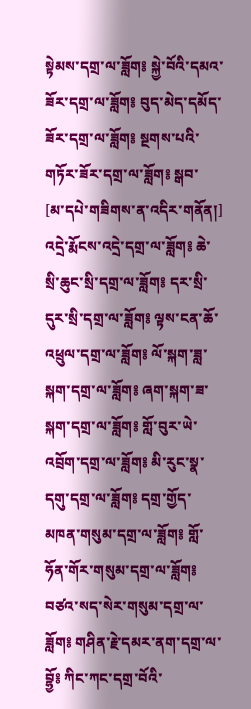སྟེམས་དགྲ་ལ་ཟློག༔ སྐྱེ་བོའི་དམའ་ཟོར་དགྲ་ལ་ཟློག༔ བུད་མེད་དམོད་ཟོར་དགྲ་ལ་ཟློག༔ སྔགས་པའི་གཏོར་ཟོར་དགྲ་ལ་ཟློག༔ སྒབ་
[མ་དཔེ་གཟིགས་ན་འདིར་གནོན།]
འདྲེ་རྨོངས་འདྲེ་དགྲ་ལ་ཟློག༔ ཆེ་སྲི་ཆུང་སྲི་དགྲ་ལ་ཟློག༔ དར་སྲི་དུར་སྲི་དགྲ་ལ་ཟློག༔ ལྟས་ངན་ཆོ་འཕྲུལ་དགྲ་ལ་ཟློག༔ ལོ་སྐག་ཟླ་སྐག་དགྲ་ལ་ཟློག༔ ཞག་སྐག་ཟ་སྐག་དགྲ་ལ་ཟློག༔ གློ་བུར་ཡེ་འབྲོག་དགྲ་ལ་ཟློག༔ མི་རུང་སྣ་དགུ་དགྲ་ལ་ཟློག༔ དགྲ་གྱོད་མཁན་གསུམ་དགྲ་ལ་ཟློག༔ གློ་ཧོན་གོར་གསུམ་དགྲ་ལ་ཟློག༔ བཙའ་སད་སེར་གསུམ་དགྲ་ལ་ཟློག༔ གཤིན་རྗེ་དམར་ནག་དགྲ་ལ་བྷྱོ༔ ཀིང་ཀང་དགྲ་བོའི་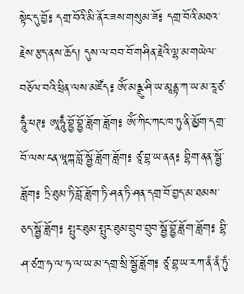སྟེང་དུ་བྱོ༔ དགྲ་བོའི་མི་ནོར་ཟས་གསུམ་ཟོ༔ དགྲ་བོའི་མཐའ་རྗེས་རྩད་ནས་ཆོད། དུས་ལ་བབ་བོ་གཤིན་རྗེའི་ལྷ་མ་གཡེལ་བཅོལ་བའི་ཕྲིན་ལས་མཛོད༔ ཨོཾ་མཉྫུ་ཤི་ཡ་མཱནྟ་ཀ་ཡ་མ་རཱ་ཙ་ཧཱུྃ་ཕཊ༔ ཨཱཧཱུྃ་བྷྱོ་བྷྱོ་ཟློག་ཟློག༔ ཨོཾ་ཀིང་ཀང་ཁ་ཏུ་ནི་མྱོག་དགྲ་བོ་ལས་ངན་ཝཱཀྐ་བློ་སྦྱོ་ཟློག་ཟློག༔ ཙཱ་བྷ་ཡ་ནན༔ བྷིག་ནན་སྦྱོ་ཟློག༔ ཏྲི་ཐུམ་ཏི་བློ་ཟློག་ཏི་ཤན་ཏི་ཤན་དགྲ་བོ་བྱད་མ་ཐམས་ཅད་སྦྱོ་ཟློག༔ སྤུར་ཐུམ་སྤུར་ཐུམ་བྲུབ་བྲུབ་སྦྱོ་བྷྱོ་ཟློག་ཟློག༔ བྷི་ཤ་ཙཀྲ་ཧ་ལ་ཧ་ལ་ཡ་མ་དགྲ་སྲི་སྦྱོ་ཟློག༔ ཙཱ་བྷ་ཡ་རཀ་ནཾ་ནཾ་ཏུཾ་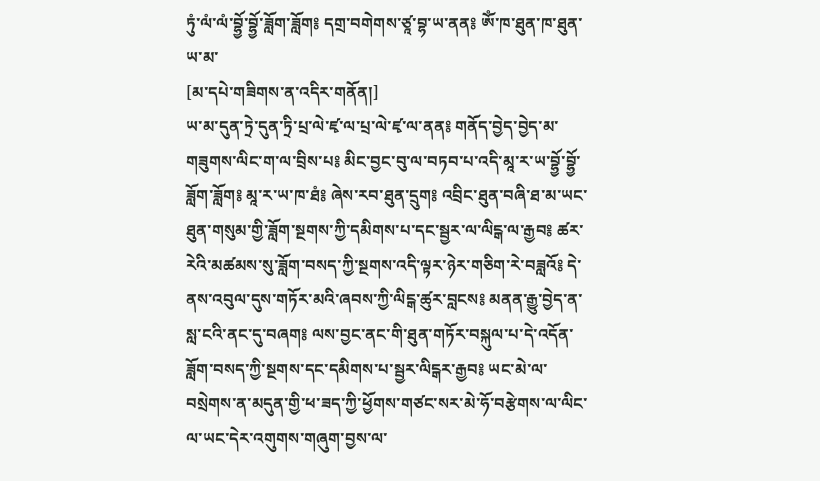ཏུཾ་ལཾ་ལཾ་བྷྱོ་བྷྱོ་ཟློག་ཟློག༔ དགྲ་བགེགས་ཙཱ་བྷ་ཡ་ནན༔ ཨོཾ་ཁ་ཐུན་ཁ་ཐུན་ཡ་མ་
[མ་དཔེ་གཟིགས་ན་འདིར་གནོན།]
ཡ་མ་དུན་ཏྲེ་དུན་ཏྲི་པྲ་ལེ་ཛྭ་ལ་པྲ་ལེ་ཛྭ་ལ་ནན༔ གནོད་བྱེད་བྱེད་མ་གཟུགས་ལིང་ག་ལ་བྲིས་པ༔ མིང་བྱང་བུ་ལ་བཏབ་པ་འདི་མཱ་ར་ཡ་བྷྱོ་བྷྱོ་ཟློག་ཟློག༔ མཱ་ར་ཡ་ཁ་ཐཾ༔ ཞེས་རབ་ཐུན་དྲུག༔ འབྲིང་ཐུན་བཞི་ཐ་མ་ཡང་ཐུན་གསུམ་གྱི་ཟློག་སྔགས་ཀྱི་དམིགས་པ་དང་སྦྱར་ལ་ལིངྒ་ལ་རྒྱབ༔ ཚར་རེའི་མཚམས་སུ་ཟློག་བསད་ཀྱི་སྔགས་འདི་ལྟར་ཉེར་གཅིག་རེ་བཟླའོ༔ དེ་ནས་འབུལ་དུས་གཏོར་མའི་ཞབས་ཀྱི་ལིངྒ་ཚུར་བླངས༔ མནན་རྒྱུ་བྱེད་ན་སླ་ངའི་ནང་དུ་བཞག༔ ལས་བྱང་ནང་གི་ཐུན་གཏོར་བསྐུལ་པ་དེ་འདོན་ཟློག་བསད་ཀྱི་སྔགས་དང་དམིགས་པ་སྦྱར་ལིངྒར་རྒྱབ༔ ཡང་མེ་ལ་བསྲེགས་ན་མདུན་གྱི་ཕ་ཟད་ཀྱི་ཕྱོགས་གཙང་སར་མེ་ཧོ་བརྩེགས་ལ་ལིང་ལ་ཡང་དེར་འགུགས་གཞུག་བྱས་ལ་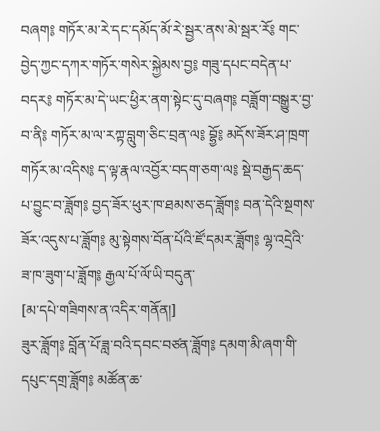བཞག༔ གཏོར་མ་རེ་དང་དམོད་མོ་རེ་སྦྱར་ནས་མེ་སྦར་རོ༔ གང་བྱེད་ཀྱང་དཀར་གཏོར་གསེར་སྐྱེམས་བྱ༔ གཟུ་དཔང་བདེན་པ་བདར༔ གཏོར་མ་དེ་ཡང་ཕྱིར་ནག་སྟེང་དུ་བཞག༔ བཟློག་བསྒྱུར་བྱ་བ་ནི༔ གཏོར་མ་ལ་རཀྟ་བླུག་ཅིང་བྲན་ལ༔ བྷྱོ༔ མདོས་ཟོར་ཤ་ཁྲག་གཏོར་མ་འདིས༔ ད་ལྟ་རྣལ་འབྱོར་བདག་ཅག་ལ༔ སྡེ་བརྒྱད་ཆད་པ་བྱུང་བ་ཟློག༔ བྱད་ཟོར་ཕུར་ཁ་ཐམས་ཅད་ཟློག༔ བན་དེའི་སྔགས་ཟོར་འདུས་པ་ཟློག༔ མུ་སྟེགས་བོན་པོའི་ཛོ་དམར་ཟློག༔ ལྷ་འདྲེའི་ཟ་ཁ་ཟུག་པ་ཟློག༔ རྒྱལ་པོ་ལོ་ཡི་བདུན་
[མ་དཔེ་གཟིགས་ན་འདིར་གནོན།]
ཟུར་ཟློག༔ བློན་པོ་ཟླ་བའི་དབང་བཙན་ཟློག༔ དམག་མི་ཞག་གི་དཔུང་དགྲ་ཟློག༔ མཚོན་ཆ་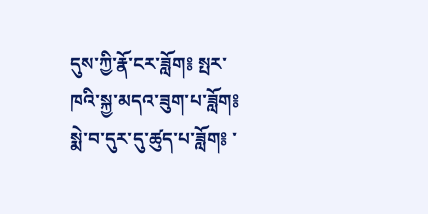དུས་ཀྱི་རྣོ་ངར་ཟློག༔ སྤར་ཁའི་སྐྱ་མདའ་ཟུག་པ་ཟློག༔ སྨེ་བ་དུར་དུ་ཚུད་པ་ཟློག༔ ་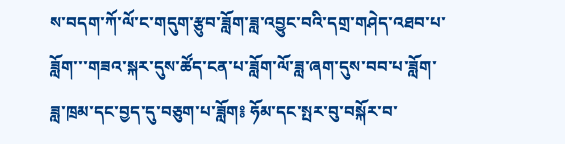ས་བདག་ཀོ་ལོ་ང་གདུག་རྩུབ་ཟློག་ཟླ་འབྱུང་བའི་དགྲ་གཤེད་འཐབ་པ་ཟློག་་་གཟའ་སྐར་དུས་ཚོད་ངན་པ་ཟློག་ལོ་ཟླ་ཞག་དུས་བབ་པ་ཟློག་ཟླ་ཁྲམ་དང་བྱད་དུ་བཅུག་པ་ཟློག༔ ཧོམ་དང་སྤར་བུ་བསྐོར་བ་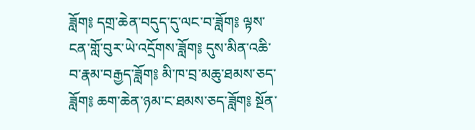ཟློག༔ དགྲ་ཆེན་བདུད་དུ་ལང་བ་ཟློག༔ ལྟས་ངན་གློ་བུར་ཡེ་འདྲོགས་ཟློག༔ དུས་མིན་འཆི་བ་རྣམ་བརྒྱད་ཟློག༔ མི་ཁ་བྲ་མཆུ་ཐམས་ཅད་ཟློག༔ ཆག་ཆེན་ཉམ་ང་ཐམས་ཅད་ཟློག༔ སྔོན་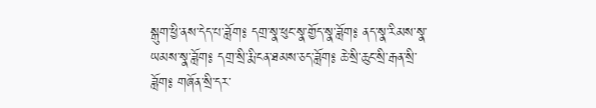སྒུག་ཕྱི་ནས་དེད་པ་ཟློག༔ དགྲ་སྣ་ཕུང་སྣ་གྱོད་སྣ་ཟློག༔ ནད་སྣ་རིམས་སྣ་ཡམས་སྣ་ཟློག༔ དགྲ་སྲི་རྨི་ངན་ཐམས་ཅད་ཟློག༔ ཆེ་སྲི་ཆུང་སྲི་རྒན་སྲི་ཟློག༔ གཞོན་སྲི་དར་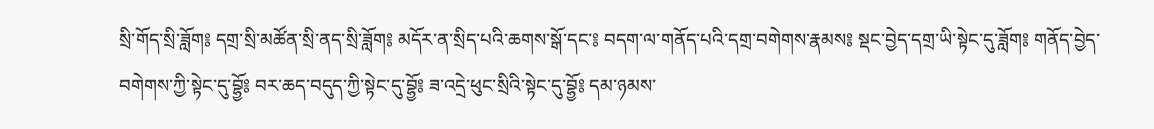སྲི་གོད་སྲི་ཟློག༔ དགྲ་སྲི་མཚོན་སྲི་ནད་སྲི་ཟློག༔ མདོར་ན་སྲིད་པའི་ཆགས་སྒོ་དང་༔ བདག་ལ་གནོད་པའི་དགྲ་བགེགས་རྣམས༔ སྡང་བྱེད་དགྲ་ཡི་སྟེང་དུ་ཟློག༔ གནོད་བྱེད་བགེགས་ཀྱི་སྟེང་དུ་བྷྱོ༔ བར་ཆད་བདུད་ཀྱི་སྟེང་དུ་བྷྱོ༔ ཟ་འདྲེ་ཕུང་སྲིའི་སྟེང་དུ་བྷྱོ༔ དམ་ཉམས་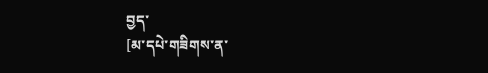བྱད་
[མ་དཔེ་གཟིགས་ན་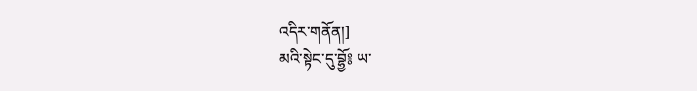འདིར་གནོན།]
མའི་སྟེང་དུ་བྷྱོ༔ ཡ་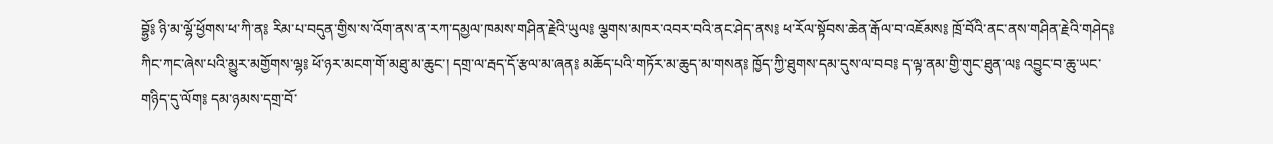བྷྱོ༔ ཉི་མ་ལྷོ་ཕྱོགས་ཕ་ཀི་ན༔ རིམ་པ་བདུན་གྱིས་ས་འོག་ནས་ན་རཀ་དམྱལ་ཁམས་གཤིན་རྗེའི་ཡུལ༔ ལྕགས་མཁར་འབར་བའི་ནང་ཤེད་ནས༔ ཕ་རོལ་སྟོབས་ཆེན་རྒོལ་བ་འཇོམས༔ ཁྲོ་བོའི་ནང་ནས་གཤིན་རྗེའི་གཤེད༔ ཀིང་ཀང་ཞེས་པའི་མྱུར་མགྱོགས་ལྷ༔ ཕོ་ཉར་མངག་གོ་མཐུ་མ་ཆུང་། དགྲ་ལ་རྦད་དོ་རྩལ་མ་ཞན༔ མཆོད་པའི་གཏོར་མ་ཆུད་མ་གསན༔ ཁྱོད་ཀྱི་ཐུགས་དམ་དུས་ལ་བབ༔ ད་ལྟ་ནམ་གྱི་གུང་ཐུན་ལ༔ འབྱུང་བ་ཆུ་ཡང་གཉིད་དུ་ལོག༔ དམ་ཉམས་དགྲ་བོ་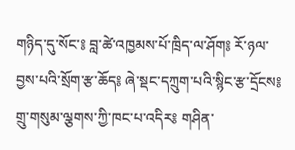གཉིད་དུ་སོང་༔ བླ་ཚེ་འཁྱམས་པོ་ཁྲིད་ལ་ཤོག༔ རོ་ཉལ་བྱས་པའི་སྲོག་རྩ་ཆོད༔ ཞེ་སྡང་དཀྲུག་པའི་སྙིང་རྩ་དྲོངས༔ གྲུ་གསུམ་ལྕགས་ཀྱི་ཁང་པ་འདིར༔ གཤིན་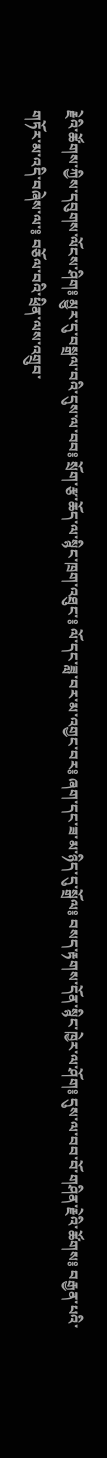རྗེའི་ཚོགས་ཀྱིས་དབུགས་ལོངས་ཤིག༔ མྱུར་དུ་བསྒྲལ་བའི་དུས་ལ་བབ༔ སྲོག་རྩ་ཆོད་ལ་སྙིང་ཁྲག་འཐུང་༔ ལོ་དང་ཟླ་བར་མ་འགྱང་བར༔ ཞག་དང་ཟ་མ་ཉིད་དུ་སྒྲོལ༔ བསད་རྟགས་དོན་སྙིང་ཁྱེར་ལ་ཤོག༔ དུས་ལ་བབ་བོ་གཤིན་རྗེའི་ཚོགས༔ བརྒྱན་པའི་གཏོར་མ་འདི་བཞེས་ལ་༔ བཅོལ་བའི་ཕྲིན་ལས་འགྲུབ་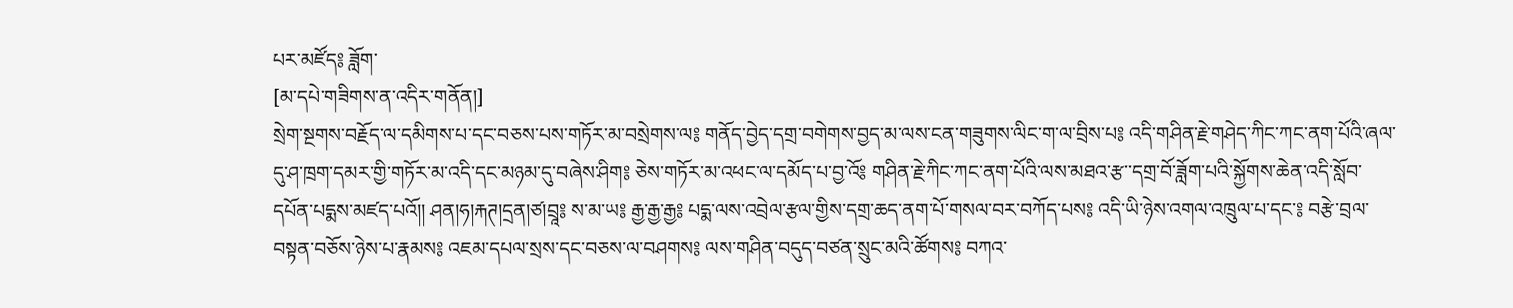པར་མཛོད༔ ཟློག་
[མ་དཔེ་གཟིགས་ན་འདིར་གནོན།]
སྲེག་སྔགས་བརྗོད་ལ་དམིགས་པ་དང་བཅས་པས་གཏོར་མ་བསྲེགས་ལ༔ གནོད་བྱེད་དགྲ་བགེགས་བྱད་མ་ལས་ངན་གཟུགས་ལིང་ག་ལ་བྲིས་པ༔ འདི་གཤིན་རྗེ་གཤེད་ཀིང་ཀང་ནག་པོའི་ཞལ་དུ་ཤ་ཁྲག་དམར་གྱི་གཏོར་མ་འདི་དང་མཉམ་དུ་བཞེས་ཤིག༔ ཅེས་གཏོར་མ་འཕང་ལ་དམོད་པ་བྱ་འོ༔ གཤིན་རྗེ་ཀིང་ཀང་ནག་པོའི་ལས་མཐའ་རྩ་་དགྲ་བོ་ཟློག་པའི་སྐྱོགས་ཆེན་འདི་སློབ་དཔོན་པདྨས་མཛད་པའོ།། ཤན།ཧ།རྐཊ།དྲན།ཙ།བྲཱ༔ ས་མ་ཡ༔ རྒྱ་རྒྱ་རྒྱ༔ པདྨ་ལས་འབྲེལ་རྩལ་གྱིས་དགྲ་ཆད་ནག་པོ་གསལ་བར་བཀོད་པས༔ འདི་ཡི་ཉེས་འགལ་འཁྲུལ་པ་དང་༔ བརྩེ་བྲལ་བསྟན་བཅོས་ཉེས་པ་རྣམས༔ འཇམ་དཔལ་སྲས་དང་བཅས་ལ་བཤགས༔ ལས་གཤིན་བདུད་བཙན་སྲུང་མའི་ཚོགས༔ བཀའ་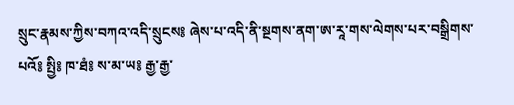སྲུང་རྣམས་ཀྱིས་བཀའ་འདི་སྲུངས༔ ཞེས་པ་འདི་ནི་སྔགས་ནག་ཨ་རཱ་གས་ལེགས་པར་བསྒྲིགས་པའོ༔ སྤྱི༔ ཁ་ཐཾ༔ ས་མ་ཡ༔ རྒྱ་རྒྱ་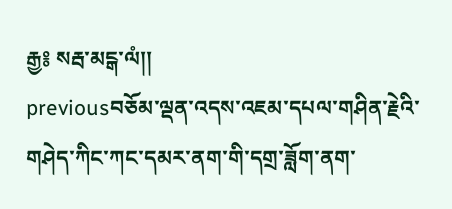རྒྱ༔ སརྦ་མངྒ་ལཾ།།
previousབཅོམ་ལྡན་འདས་འཇམ་དཔལ་གཤིན་རྗེའི་གཤེད་ཀིང་ཀང་དམར་ནག་གི་དགྲ་ཟློག་ནག་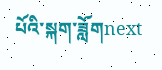པོའི་སྐག་ཟློགnext